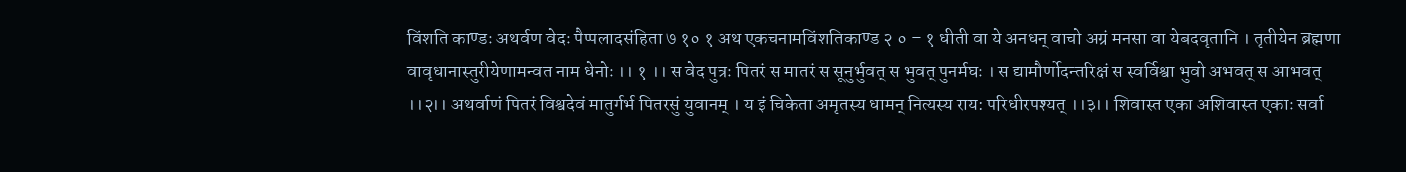विंशति काण्डः अथर्वण वेदः पैप्पलादसंहिता ७ १० १ अथ एकचनामविंशतिकाण्ड २ ० – १ धीती वा ये अनधन् वाचो अग्रं मनसा वा येबदवृतानि । तृतीयेन ब्रह्मणा वावृधानास्तुरीयेणामन्वत नाम धेनोः ।। १ ।। स वेद पुत्रः पितरं स मातरं स सूनुर्भुवत् स भुवत् पुनर्मघः । स द्यामौर्णोदन्तरिक्षं स स्वर्विश्वा भुवो अभवत् स आभवत् ।।२।। अथर्वाणं पितरं विश्वदेवं मातुर्गर्भ पितरसुं युवानम् । य इं चिकेता अमृतस्य धामन् नित्यस्य राय: परिधीरपश्यत् ।।३।। शिवास्त एका अशिवास्त एकाः सर्वा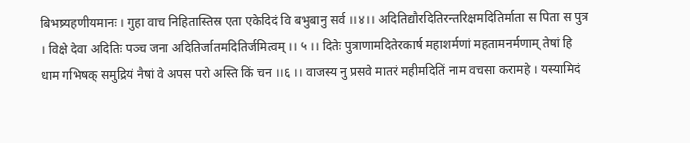बिभष्र्यहणीयमानः । गुहा वाच निहितास्तिस्र एता एकेदिदं वि बभुबानु सर्व ।।४।। अदितिद्यौरदितिरन्तरिक्षमदितिर्माता स पिता स पुत्र । विक्षे देवा अदितिः पञ्च जना अदितिर्जातमदितिर्जमित्वम् ।। ५ ।। दितेः पुत्राणामदितेरकार्ष महाशर्मणां महतामनर्मणाम् तेषां हि धाम गभिषक् समुद्रियं नैषां वे अपस परो अस्ति किं चन ।।६ ।। वाजस्य नु प्रसवे मातरं महीमदितिं नाम वचसा करामहे । यस्यामिदं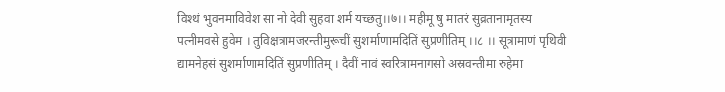विश्थं भुवनमाविवेश सा नो देवी सुहवा शर्म यच्छतु।।७।। महीमू षु मातरं सुव्रतानामृतस्य पत्नीमवसे हुवेम । तुविक्षत्रामजरन्तीमुरूचीं सुशर्माणामदितिं सुप्रणीतिम् ।।८ ।। सूत्रामाणं पृथिवी द्यामनेहसं सुशर्माणामदितिं सुप्रणीतिम् । दैवीं नावं स्वरित्रामनागसो अस्रवन्तीमा रुहेमा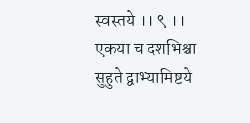स्वस्तये ।। ९ ।। एकया च दशभिश्चा सुहुते द्वाभ्यामिष्टये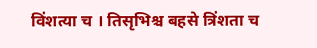विंशत्या च । तिसृभिश्च बहसे त्रिंशता च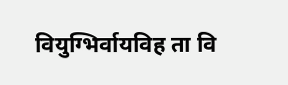वियुग्भिर्वायविह ता वि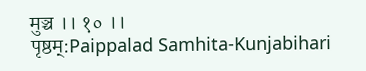मुञ्च ।। १० ।।
पृष्ठम्:Paippalad Samhita-Kunjabihari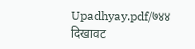Upadhyay.pdf/७४४
दिखावट